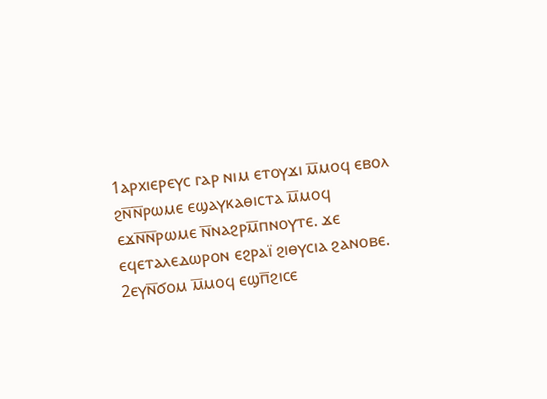1ⲁⲣⲭⲓⲉⲣⲉⲩⲥ ⲅⲁⲣ ⲛⲓⲙ ⲉⲧⲟⲩϫⲓ ⲙ̅ⲙⲟϥ ⲉⲃⲟⲗ ϩⲛ̅ⲛ̅ⲣⲱⲙⲉ ⲉϣⲁⲩⲕⲁⲑⲓⲥⲧⲁ ⲙ̅ⲙⲟϥ ⲉϫⲛ̅ⲛ̅ⲣⲱⲙⲉ ⲛ̅ⲛⲁϩⲣⲙ̅ⲡⲛⲟⲩⲧⲉ. ϫⲉ ⲉϥⲉⲧⲁⲗⲉⲇⲱⲣⲟⲛ ⲉϩⲣⲁⲓ̈ ϩⲓⲑⲩⲥⲓⲁ ϩⲁⲛⲟⲃⲉ. 2ⲉⲩⲛ̅ϭⲟⲙ ⲙ̅ⲙⲟϥ ⲉϣⲡ̅ϩⲓⲥⲉ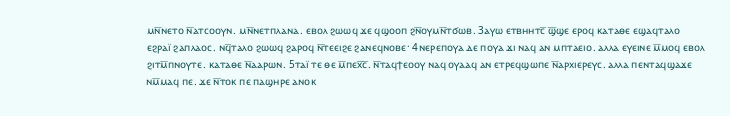ⲙⲛ̅ⲛⲉⲧⲟ ⲛ̅ⲁⲧⲥⲟⲟⲩⲛ. ⲙⲛ̅ⲛⲉⲧⲡⲗⲁⲛⲁ. ⲉⲃⲟⲗ ϩⲱⲱϥ ϫⲉ ϥϣⲟⲟⲡ ϩⲛ̅ⲟⲩⲙⲛ̅ⲧϭⲱⲃ. 3ⲁⲩⲱ ⲉⲧⲃⲏⲏⲧⲥ̅ ϣ̅ϣⲉ ⲉⲣⲟϥ ⲕⲁⲧⲁⲑⲉ ⲉϣⲁϥⲧⲁⲗⲟ ⲉϩⲣⲁⲓ̈ ϩⲁⲡⲗⲁⲟⲥ. ⲛϥ̅ⲧⲁⲗⲟ ϩⲱⲱϥ ϩⲁⲣⲟϥ ⲛ̅ⲧⲉⲉⲓϩⲉ ϩⲁⲛⲉϥⲛⲟⲃⲉ· 4ⲛⲉⲣⲉⲡⲟⲩⲁ ⲇⲉ ⲡⲟⲩⲁ ϫⲓ ⲛⲁϥ ⲁⲛ ⲙⲡⲧⲁⲉⲓⲟ. ⲁⲗⲗⲁ ⲉⲩⲉⲓⲛⲉ ⲙ̅ⲙⲟϥ ⲉⲃⲟⲗ ϩⲓⲧⲙ̅ⲡⲛⲟⲩⲧⲉ. ⲕⲁⲧⲁⲑⲉ ⲛ̅ⲁⲁⲣⲱⲛ. 5ⲧⲁⲓ̈ ⲧⲉ ⲑⲉ ⲙ̅ⲡⲉⲭ̅ⲥ̅. ⲛ̅ⲧⲁϥϯⲉⲟⲟⲩ ⲛⲁϥ ⲟⲩⲁⲁϥ ⲁⲛ ⲉⲧⲣⲉϥϣⲱⲡⲉ ⲛ̅ⲁⲣⲭⲓⲉⲣⲉⲩⲥ. ⲁⲗⲗⲁ ⲡⲉⲛⲧⲁϥϣⲁϫⲉ ⲛⲙ̅ⲙⲁϥ ⲡⲉ. ϫⲉ ⲛ̅ⲧⲟⲕ ⲡⲉ ⲡⲁϣⲏⲣⲉ ⲁⲛⲟⲕ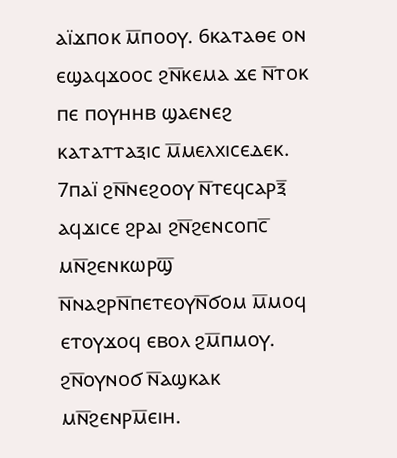ⲁⲓ̈ϫⲡⲟⲕ ⲙ̅ⲡⲟⲟⲩ. 6ⲕⲁⲧⲁⲑⲉ ⲟⲛ ⲉϣⲁϥϫⲟⲟⲥ ϩⲛ̅ⲕⲉⲙⲁ ϫⲉ ⲛ̅ⲧⲟⲕ ⲡⲉ ⲡⲟⲩⲏⲏⲃ ϣⲁⲉⲛⲉϩ ⲕⲁⲧⲁⲧⲧⲁⲝⲓⲥ ⲙ̅ⲙⲉⲗⲭⲓⲥⲉⲇⲉⲕ. 7ⲡⲁⲓ̈ ϩⲛ̅ⲛⲉϩⲟⲟⲩ ⲛ̅ⲧⲉϥⲥⲁⲣⲝ̅ ⲁϥϫⲓⲥⲉ ϩⲣⲁⲓ ϩⲛ̅ϩⲉⲛⲥⲟⲡⲥ̅ ⲙⲛ̅ϩⲉⲛⲕⲱⲣϣ̅ ⲛ̅ⲛⲁϩⲣⲛ̅ⲡⲉⲧⲉⲟⲩⲛ̅ϭⲟⲙ ⲙ̅ⲙⲟϥ ⲉⲧⲟⲩϫⲟϥ ⲉⲃⲟⲗ ϩⲙ̅ⲡⲙⲟⲩ. ϩⲛ̅ⲟⲩⲛⲟϭ ⲛ̅ⲁϣⲕⲁⲕ ⲙⲛ̅ϩⲉⲛⲣⲙ̅ⲉⲓⲏ.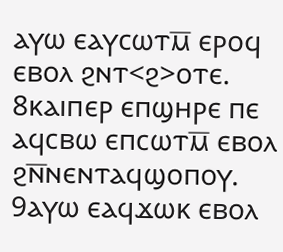ⲁⲩⲱ ⲉⲁⲩⲥⲱⲧⲙ̅ ⲉⲣⲟϥ ⲉⲃⲟⲗ ϩⲛⲧ<ϩ>ⲟⲧⲉ. 8ⲕⲁⲓⲡⲉⲣ ⲉⲡϣⲏⲣⲉ ⲡⲉ ⲁϥⲥⲃⲱ ⲉⲡⲥⲱⲧⲙ̅ ⲉⲃⲟⲗ ϩⲛ̅ⲛⲉⲛⲧⲁϥϣⲟⲡⲟⲩ. 9ⲁⲩⲱ ⲉⲁϥϫⲱⲕ ⲉⲃⲟⲗ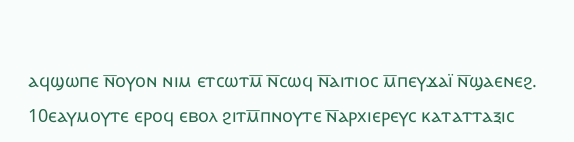ⲁϥϣⲱⲡⲉ ⲛ̅ⲟⲩⲟⲛ ⲛⲓⲙ ⲉⲧⲥⲱⲧⲙ̅ ⲛ̅ⲥⲱϥ ⲛ̅ⲁⲓⲧⲓⲟⲥ ⲙ̅ⲡⲉⲩϫⲁⲓ̈ ⲛ̅ϣⲁⲉⲛⲉϩ. 10ⲉⲁⲩⲙⲟⲩⲧⲉ ⲉⲣⲟϥ ⲉⲃⲟⲗ ϩⲓⲧⲙ̅ⲡⲛⲟⲩⲧⲉ ⲛ̅ⲁⲣⲭⲓⲉⲣⲉⲩⲥ ⲕⲁⲧⲁⲧⲧⲁⲝⲓⲥ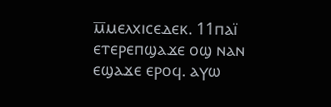ⲙ̅ⲙⲉⲗⲭⲓⲥⲉⲇⲉⲕ. 11ⲡⲁⲓ̈ ⲉⲧⲉⲣⲉⲡϣⲁϫⲉ ⲟϣ ⲛⲁⲛ ⲉϣⲁϫⲉ ⲉⲣⲟϥ. ⲁⲩⲱ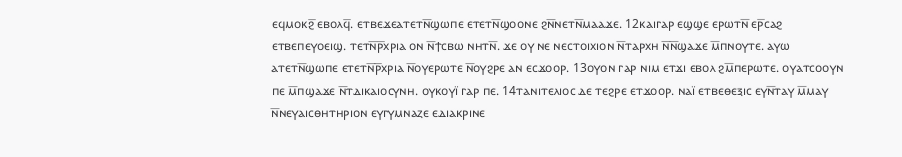ⲉϥⲙⲟⲕϩ̅ ⲉⲃⲟⲗϥ̅. ⲉⲧⲃⲉϫⲉⲁⲧⲉⲧⲛ̅ϣⲱⲡⲉ ⲉⲧⲉⲧⲛ̅ϣⲟⲟⲛⲉ ϩⲛ̅ⲛⲉⲧⲛ̅ⲙⲁⲁϫⲉ. 12ⲕⲁⲓⲅⲁⲣ ⲉϣϣⲉ ⲉⲣⲱⲧⲛ̅ ⲉⲣ̅ⲥⲁϩ ⲉⲧⲃⲉⲡⲉⲩⲟⲉⲓϣ. ⲧⲉⲧⲛ̅ⲣ̅ⲭⲣⲓⲁ ⲟⲛ ⲛ̅ϯⲥⲃⲱ ⲛⲏⲧⲛ̅. ϫⲉ ⲟⲩ ⲛⲉ ⲛⲉⲥⲧⲟⲓⲭⲓⲟⲛ ⲛ̅ⲧⲁⲣⲭⲏ ⲛ̅ⲛ̅ϣⲁϫⲉ ⲙ̅ⲡⲛⲟⲩⲧⲉ. ⲁⲩⲱ ⲁⲧⲉⲧⲛ̅ϣⲱⲡⲉ ⲉⲧⲉⲧⲛ̅ⲣ̅ⲭⲣⲓⲁ ⲛ̅ⲟⲩⲉⲣⲱⲧⲉ ⲛ̅ⲟⲩϩⲣⲉ ⲁⲛ ⲉⲥϫⲟⲟⲣ. 13ⲟⲩⲟⲛ ⲅⲁⲣ ⲛⲓⲙ ⲉⲧϫⲓ ⲉⲃⲟⲗ ϩⲙ̅ⲡⲉⲣⲱⲧⲉ. ⲟⲩⲁⲧⲥⲟⲟⲩⲛ ⲡⲉ ⲙ̅ⲡϣⲁϫⲉ ⲛ̅ⲧⲇⲓⲕⲁⲓⲟⲥⲩⲛⲏ. ⲟⲩⲕⲟⲩⲓ̈ ⲅⲁⲣ ⲡⲉ. 14ⲧⲁⲛⲓⲧⲉⲗⲓⲟⲥ ⲇⲉ ⲧⲉϩⲣⲉ ⲉⲧϫⲟⲟⲣ. ⲛⲁⲓ̈ ⲉⲧⲃⲉⲑⲉⲝⲓⲥ ⲉⲩⲛ̅ⲧⲁⲩ ⲙ̅ⲙⲁⲩ ⲛ̅ⲛⲉⲩⲁⲓⲥⲑⲏⲧⲏⲣⲓⲟⲛ ⲉⲩⲅⲩⲙⲛⲁⲍⲉ ⲉⲇⲓⲁⲕⲣⲓⲛⲉ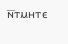ⲛ̅ⲧⲙⲏⲧⲉ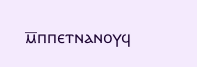ⲙ̅ⲡⲡⲉⲧⲛⲁⲛⲟⲩϥ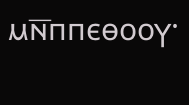ⲙⲛ̅ⲡⲡⲉⲑⲟⲟⲩ·